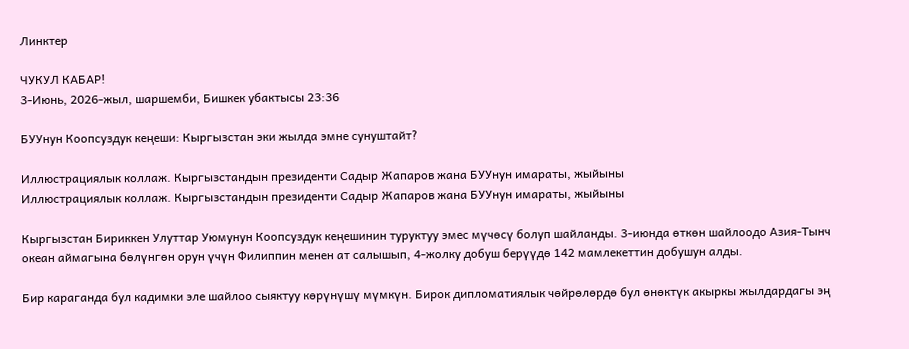Линктер

ЧУКУЛ КАБАР!
3-Июнь, 2026-жыл, шаршемби, Бишкек убактысы 23:36

БУУнун Коопсуздук кеңеши: Кыргызстан эки жылда эмне сунуштайт?

Иллюстрациялык коллаж. Кыргызстандын президенти Садыр Жапаров жана БУУнун имараты, жыйыны
Иллюстрациялык коллаж. Кыргызстандын президенти Садыр Жапаров жана БУУнун имараты, жыйыны

Кыргызстан Бириккен Улуттар Уюмунун Коопсуздук кеңешинин туруктуу эмес мүчөсү болуп шайланды. 3-июнда өткөн шайлоодо Азия-Тынч океан аймагына бөлүнгөн орун үчүн Филиппин менен ат салышып, 4-жолку добуш берүүдө 142 мамлекеттин добушун алды.

Бир караганда бул кадимки эле шайлоо сыяктуу көрүнүшү мүмкүн. Бирок дипломатиялык чөйрөлөрдө бул өнөктүк акыркы жылдардагы эң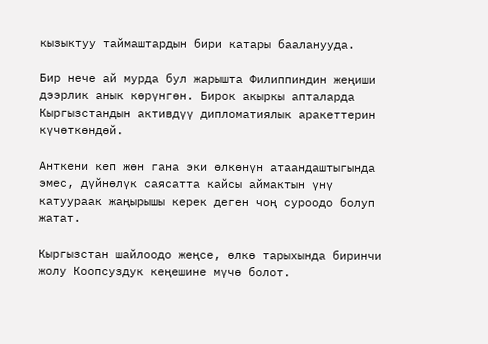кызыктуу таймаштардын бири катары бааланууда.

Бир нече ай мурда бул жарышта Филиппиндин жеңиши дээрлик анык көрүнгөн. Бирок акыркы апталарда Кыргызстандын активдүү дипломатиялык аракеттерин күчөткөндөй.

Анткени кеп жөн гана эки өлкөнүн атаандаштыгында эмес, дүйнөлүк саясатта кайсы аймактын үнү катуураак жаңырышы керек деген чоң суроодо болуп жатат.

Кыргызстан шайлоодо жеңсе, өлкө тарыхында биринчи жолу Коопсуздук кеңешине мүчө болот.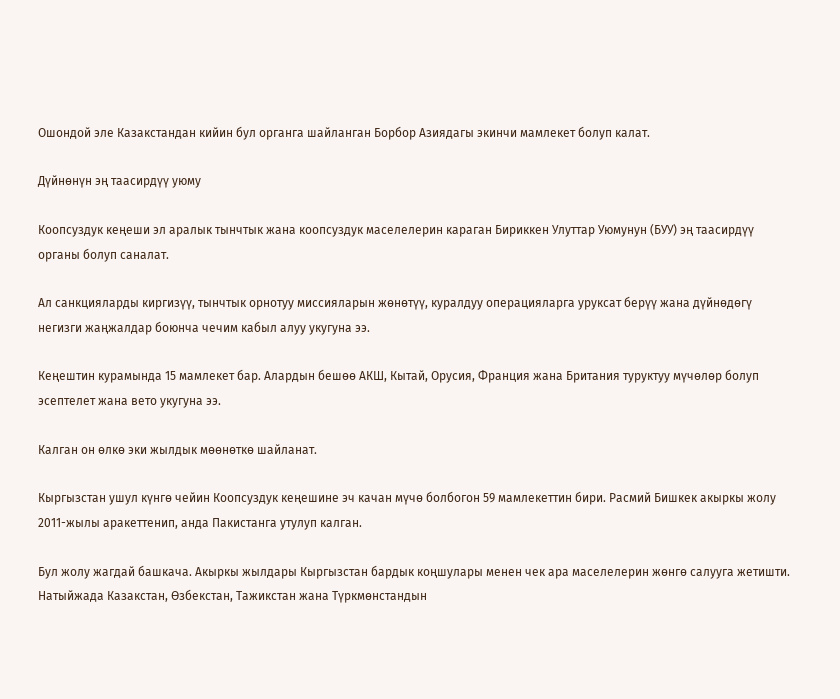Ошондой эле Казакстандан кийин бул органга шайланган Борбор Азиядагы экинчи мамлекет болуп калат.

Дүйнөнүн эң таасирдүү уюму

Коопсуздук кеңеши эл аралык тынчтык жана коопсуздук маселелерин караган Бириккен Улуттар Уюмунун (БУУ) эң таасирдүү органы болуп саналат.

Ал санкцияларды киргизүү, тынчтык орнотуу миссияларын жөнөтүү, куралдуу операцияларга уруксат берүү жана дүйнөдөгү негизги жаңжалдар боюнча чечим кабыл алуу укугуна ээ.

Кеңештин курамында 15 мамлекет бар. Алардын бешөө АКШ, Кытай, Орусия, Франция жана Британия туруктуу мүчөлөр болуп эсептелет жана вето укугуна ээ.

Калган он өлкө эки жылдык мөөнөткө шайланат.

Кыргызстан ушул күнгө чейин Коопсуздук кеңешине эч качан мүчө болбогон 59 мамлекеттин бири. Расмий Бишкек акыркы жолу 2011-жылы аракеттенип, анда Пакистанга утулуп калган.

Бул жолу жагдай башкача. Акыркы жылдары Кыргызстан бардык коңшулары менен чек ара маселелерин жөнгө салууга жетишти. Натыйжада Казакстан, Өзбекстан, Тажикстан жана Түркмөнстандын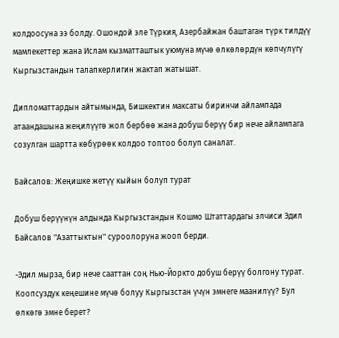колдоосуна ээ болду. Ошондой эле Түркия, Азербайжан баштаган түрк тилдүү мамлекеттер жана Ислам кызматташтык уюмуна мүчө өлкөлөрдүн көпчүлүгү Кыргызстандын талапкерлигин жактап жатышат.

Дипломаттардын айтымында, Бишкектин максаты биринчи айлампада атаандашына жеңилүүгө жол бербөө жана добуш берүү бир нече айлампага созулган шартта көбүрөөк колдоо топтоо болуп саналат.

Байсалов: Жеңишке жетүү кыйын болуп турат

Добуш берүүнүн алдында Кыргызстандын Кошмо Штаттардагы элчиси Эдил Байсалов "Азаттыктын" суроолоруна жооп берди.

-Эдил мырза, бир нече сааттан соң Нью-Йоркто добуш берүү болгону турат. Коопсуздук кеңешине мүчө болуу Кыргызстан үчүн эмнеге маанилүү? Бул өлкөгө эмне берет?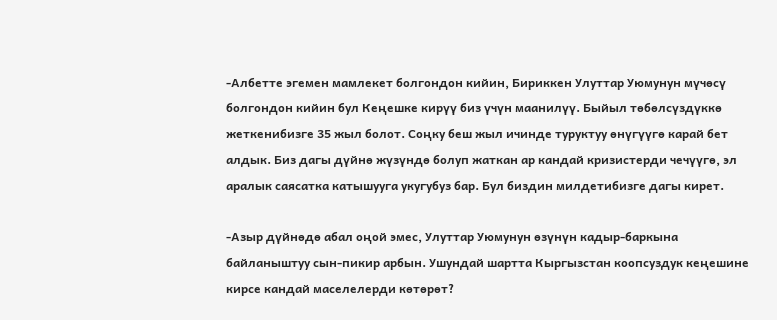-Албетте эгемен мамлекет болгондон кийин, Бириккен Улуттар Уюмунун мүчөсү болгондон кийин бул Кеңешке кирүү биз үчүн маанилүү. Быйыл төбөлсүздүккө жеткенибизге 35 жыл болот. Соңку беш жыл ичинде туруктуу өнүгүүгө карай бет алдык. Биз дагы дүйнө жүзүндө болуп жаткан ар кандай кризистерди чечүүгө, эл аралык саясатка катышууга укугубуз бар. Бул биздин милдетибизге дагы кирет.

-Азыр дүйнөдө абал оңой эмес, Улуттар Уюмунун өзүнүн кадыр-баркына байланыштуу сын-пикир арбын. Ушундай шартта Кыргызстан коопсуздук кеңешине кирсе кандай маселелерди көтөрөт?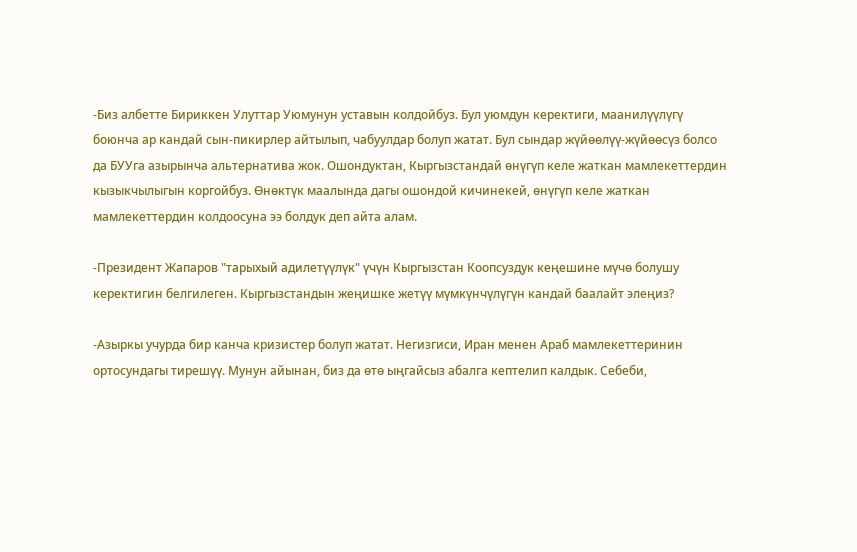-Биз албетте Бириккен Улуттар Уюмунун уставын колдойбуз. Бул уюмдун керектиги, маанилүүлүгү боюнча ар кандай сын-пикирлер айтылып, чабуулдар болуп жатат. Бул сындар жүйөөлүү-жүйөөсүз болсо да БУУга азырынча альтернатива жок. Ошондуктан, Кыргызстандай өнүгүп келе жаткан мамлекеттердин кызыкчылыгын коргойбуз. Өнөктүк маалында дагы ошондой кичинекей, өнүгүп келе жаткан мамлекеттердин колдоосуна ээ болдук деп айта алам.

-Президент Жапаров "тарыхый адилетүүлүк" үчүн Кыргызстан Коопсуздук кеңешине мүчө болушу керектигин белгилеген. Кыргызстандын жеңишке жетүү мүмкүнчүлүгүн кандай баалайт элеңиз?

-Азыркы учурда бир канча кризистер болуп жатат. Негизгиси, Иран менен Араб мамлекеттеринин ортосундагы тирешүү. Мунун айынан, биз да өтө ыңгайсыз абалга кептелип калдык. Себеби,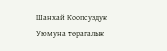Шанхай Коопсуздук Уюмуна төрагалык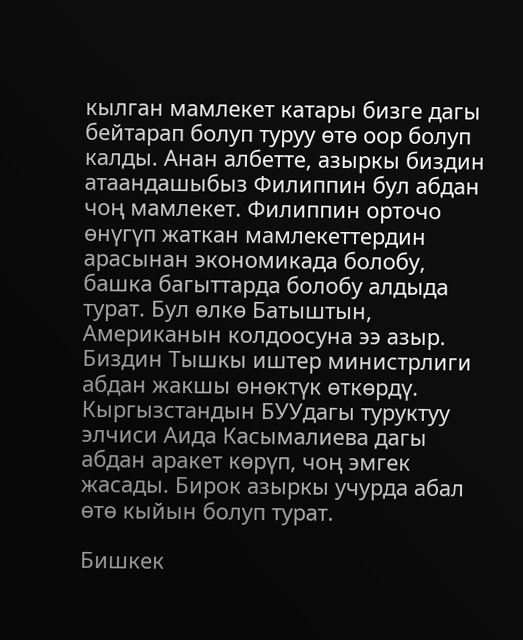кылган мамлекет катары бизге дагы бейтарап болуп туруу өтө оор болуп калды. Анан албетте, азыркы биздин атаандашыбыз Филиппин бул абдан чоң мамлекет. Филиппин орточо өнүгүп жаткан мамлекеттердин арасынан экономикада болобу, башка багыттарда болобу алдыда турат. Бул өлкө Батыштын, Американын колдоосуна ээ азыр. Биздин Тышкы иштер министрлиги абдан жакшы өнөктүк өткөрдү. Кыргызстандын БУУдагы туруктуу элчиси Аида Касымалиева дагы абдан аракет көрүп, чоң эмгек жасады. Бирок азыркы учурда абал өтө кыйын болуп турат.

Бишкек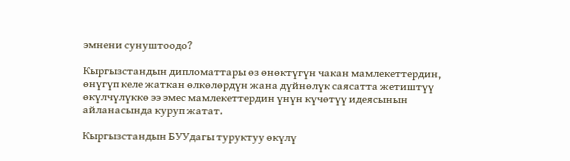эмнени сунуштоодо?

Кыргызстандын дипломаттары өз өнөктүгүн чакан мамлекеттердин, өнүгүп келе жаткан өлкөлөрдүн жана дүйнөлүк саясатта жетиштүү өкүлчүлүккө ээ эмес мамлекеттердин үнүн күчөтүү идеясынын айланасында куруп жатат.

Кыргызстандын БУУдагы туруктуу өкүлү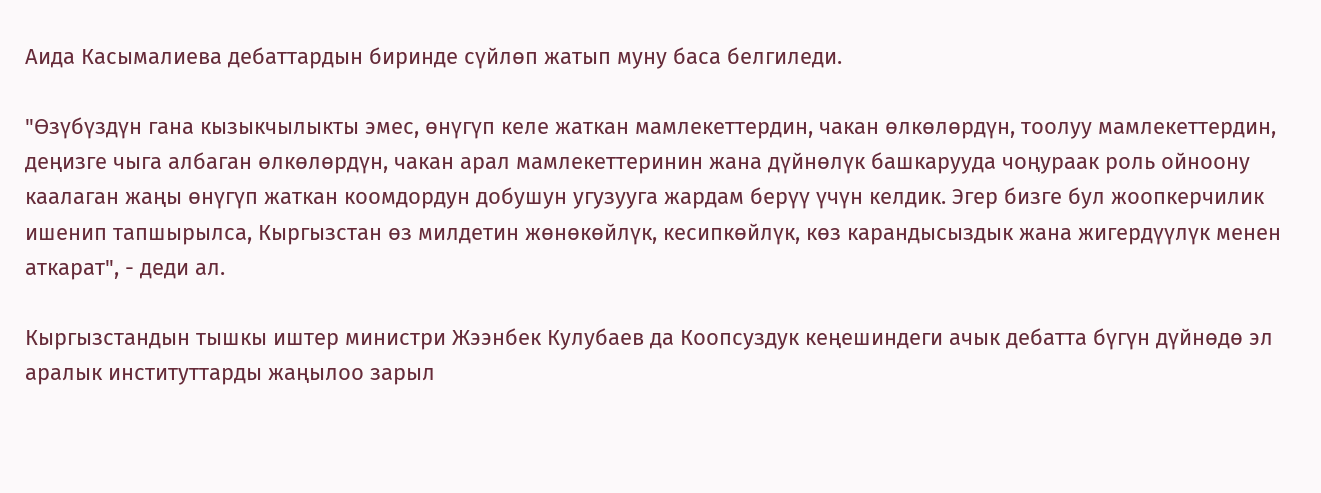Аида Касымалиева дебаттардын биринде сүйлөп жатып муну баса белгиледи.

"Өзүбүздүн гана кызыкчылыкты эмес, өнүгүп келе жаткан мамлекеттердин, чакан өлкөлөрдүн, тоолуу мамлекеттердин, деңизге чыга албаган өлкөлөрдүн, чакан арал мамлекеттеринин жана дүйнөлүк башкарууда чоңураак роль ойноону каалаган жаңы өнүгүп жаткан коомдордун добушун угузууга жардам берүү үчүн келдик. Эгер бизге бул жоопкерчилик ишенип тапшырылса, Кыргызстан өз милдетин жөнөкөйлүк, кесипкөйлүк, көз карандысыздык жана жигердүүлүк менен аткарат", - деди ал.

Кыргызстандын тышкы иштер министри Жээнбек Кулубаев да Коопсуздук кеңешиндеги ачык дебатта бүгүн дүйнөдө эл аралык институттарды жаңылоо зарыл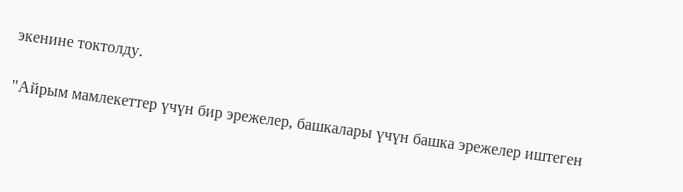экенине токтолду.

"Айрым мамлекеттер үчүн бир эрежелер, башкалары үчүн башка эрежелер иштеген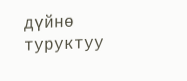дүйнө туруктуу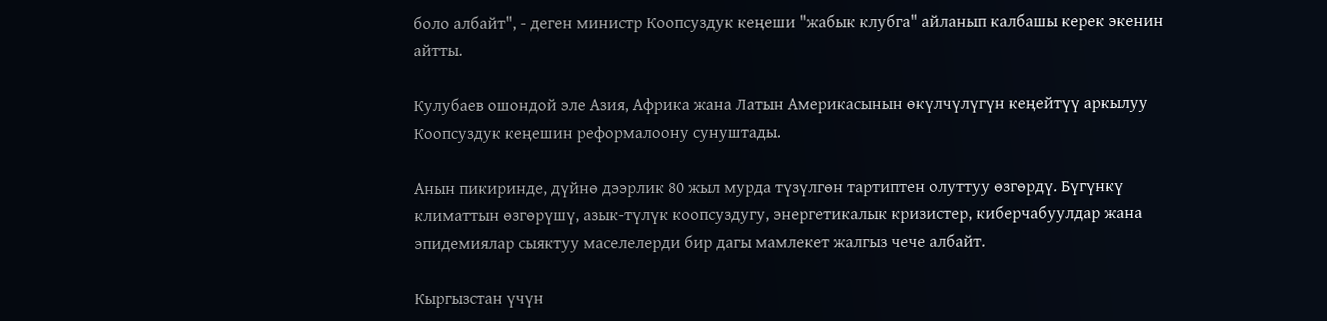боло албайт", - деген министр Коопсуздук кеңеши "жабык клубга" айланып калбашы керек экенин айтты.

Кулубаев ошондой эле Азия, Африка жана Латын Америкасынын өкүлчүлүгүн кеңейтүү аркылуу Коопсуздук кеңешин реформалоону сунуштады.

Анын пикиринде, дүйнө дээрлик 80 жыл мурда түзүлгөн тартиптен олуттуу өзгөрдү. Бүгүнкү климаттын өзгөрүшү, азык-түлүк коопсуздугу, энергетикалык кризистер, киберчабуулдар жана эпидемиялар сыяктуу маселелерди бир дагы мамлекет жалгыз чече албайт.

Кыргызстан үчүн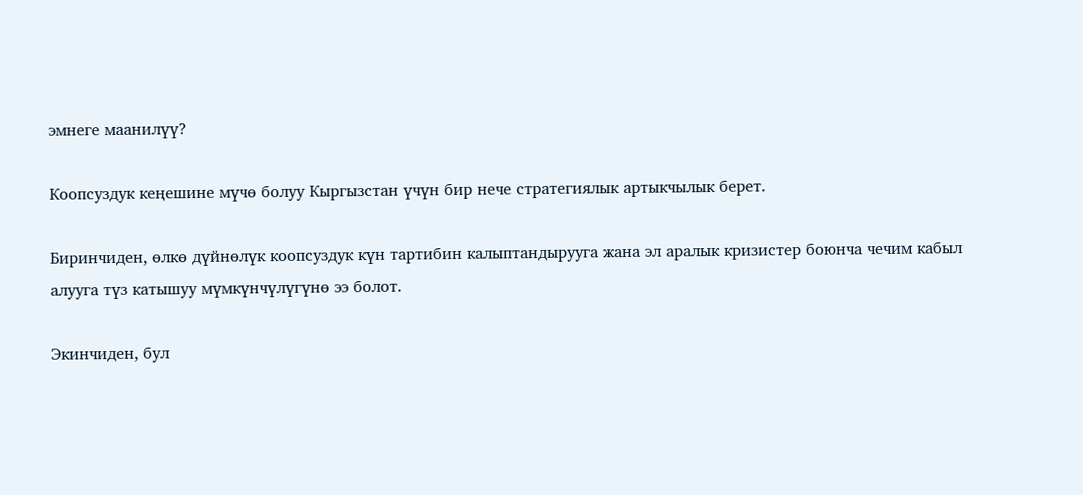эмнеге маанилүү?

Коопсуздук кеңешине мүчө болуу Кыргызстан үчүн бир нече стратегиялык артыкчылык берет.

Биринчиден, өлкө дүйнөлүк коопсуздук күн тартибин калыптандырууга жана эл аралык кризистер боюнча чечим кабыл алууга түз катышуу мүмкүнчүлүгүнө ээ болот.

Экинчиден, бул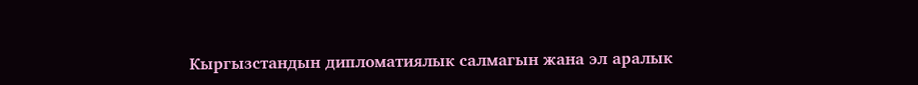Кыргызстандын дипломатиялык салмагын жана эл аралык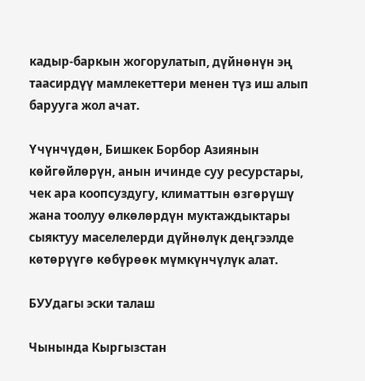кадыр-баркын жогорулатып, дүйнөнүн эң таасирдүү мамлекеттери менен түз иш алып барууга жол ачат.

Үчүнчүдөн, Бишкек Борбор Азиянын көйгөйлөрүн, анын ичинде суу ресурстары, чек ара коопсуздугу, климаттын өзгөрүшү жана тоолуу өлкөлөрдүн муктаждыктары сыяктуу маселелерди дүйнөлүк деңгээлде көтөрүүгө көбүрөөк мүмкүнчүлүк алат.

БУУдагы эски талаш

Чынында Кыргызстан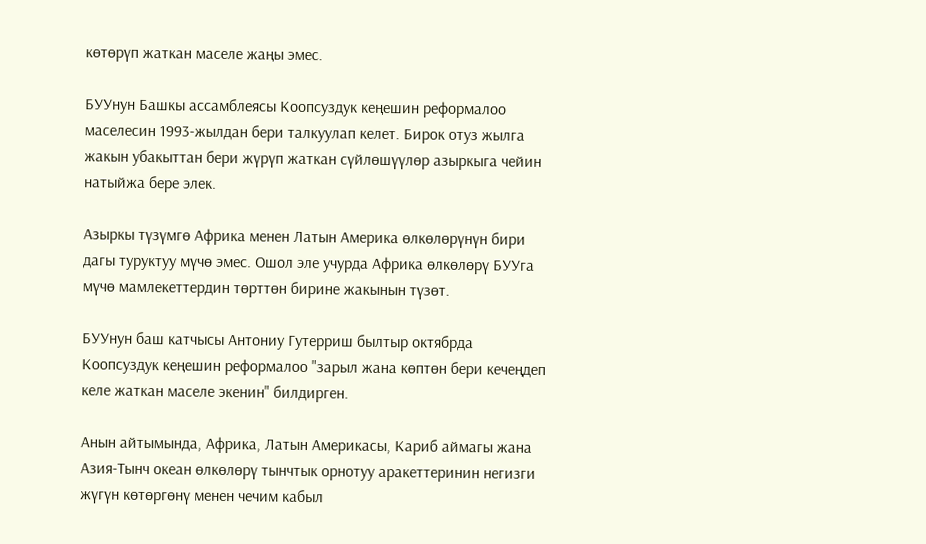көтөрүп жаткан маселе жаңы эмес.

БУУнун Башкы ассамблеясы Коопсуздук кеңешин реформалоо маселесин 1993-жылдан бери талкуулап келет. Бирок отуз жылга жакын убакыттан бери жүрүп жаткан сүйлөшүүлөр азыркыга чейин натыйжа бере элек.

Азыркы түзүмгө Африка менен Латын Америка өлкөлөрүнүн бири дагы туруктуу мүчө эмес. Ошол эле учурда Африка өлкөлөрү БУУга мүчө мамлекеттердин төрттөн бирине жакынын түзөт.

БУУнун баш катчысы Антониу Гутерриш былтыр октябрда Коопсуздук кеңешин реформалоо "зарыл жана көптөн бери кечеңдеп келе жаткан маселе экенин" билдирген.

Анын айтымында, Африка, Латын Америкасы, Кариб аймагы жана Азия-Тынч океан өлкөлөрү тынчтык орнотуу аракеттеринин негизги жүгүн көтөргөнү менен чечим кабыл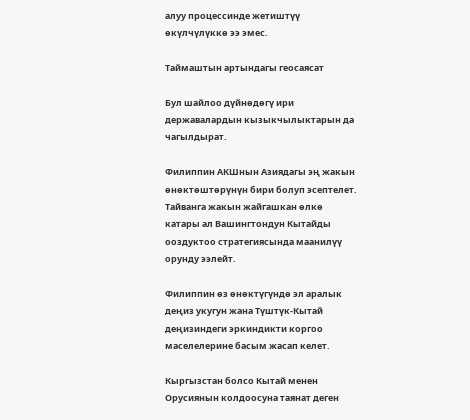алуу процессинде жетиштүү өкүлчүлүккө ээ эмес.

Таймаштын артындагы геосаясат

Бул шайлоо дүйнөдөгү ири державалардын кызыкчылыктарын да чагылдырат.

Филиппин АКШнын Азиядагы эң жакын өнөктөштөрүнүн бири болуп эсептелет. Тайванга жакын жайгашкан өлкө катары ал Вашингтондун Кытайды ооздуктоо стратегиясында маанилүү орунду ээлейт.

Филиппин өз өнөктүгүндө эл аралык деңиз укугун жана Түштүк-Кытай деңизиндеги эркиндикти коргоо маселелерине басым жасап келет.

Кыргызстан болсо Кытай менен Орусиянын колдоосуна таянат деген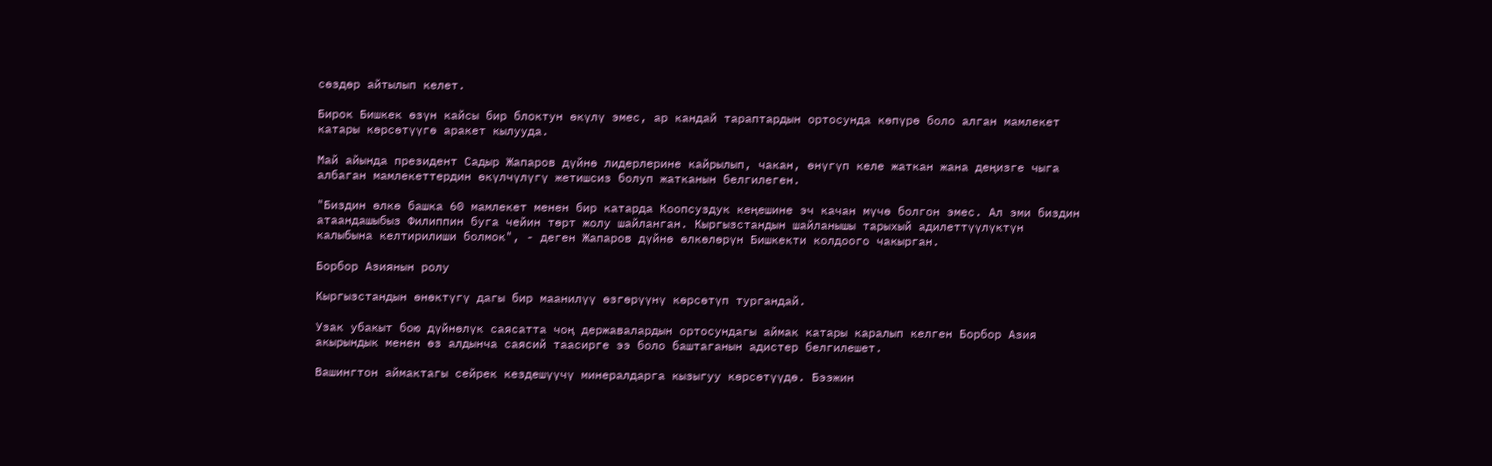сөздөр айтылып келет.

Бирок Бишкек өзүн кайсы бир блоктун өкүлү эмес, ар кандай тараптардын ортосунда көпүрө боло алган мамлекет катары көрсөтүүгө аракет кылууда.

Май айында президент Садыр Жапаров дүйнө лидерлерине кайрылып, чакан, өнүгүп келе жаткан жана деңизге чыга албаган мамлекеттердин өкүлчүлүгү жетишсиз болуп жатканын белгилеген.

"Биздин өлкө башка 60 мамлекет менен бир катарда Коопсуздук кеңешине эч качан мүчө болгон эмес. Ал эми биздин атаандашыбыз Филиппин буга чейин төрт жолу шайланган. Кыргызстандын шайланышы тарыхый адилеттүүлүктүн калыбына келтирилиши болмок", - деген Жапаров дүйнө өлкөлөрүн Бишкекти колдоого чакырган.

Борбор Азиянын ролу

Кыргызстандын өнөктүгү дагы бир маанилүү өзгөрүүнү көрсөтүп тургандай.

Узак убакыт бою дүйнөлүк саясатта чоң державалардын ортосундагы аймак катары каралып келген Борбор Азия акырындык менен өз алдынча саясий таасирге ээ боло баштаганын адистер белгилешет.

Вашингтон аймактагы сейрек кездешүүчү минералдарга кызыгуу көрсөтүүдө. Бээжин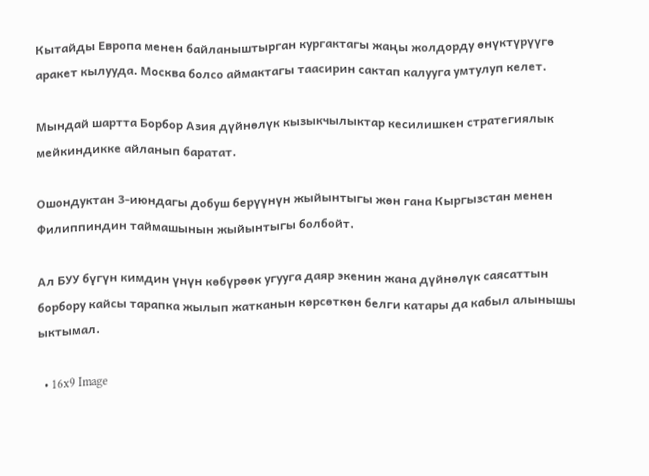Кытайды Европа менен байланыштырган кургактагы жаңы жолдорду өнүктүрүүгө аракет кылууда. Москва болсо аймактагы таасирин сактап калууга умтулуп келет.

Мындай шартта Борбор Азия дүйнөлүк кызыкчылыктар кесилишкен стратегиялык мейкиндикке айланып баратат.

Ошондуктан 3-июндагы добуш берүүнүн жыйынтыгы жөн гана Кыргызстан менен Филиппиндин таймашынын жыйынтыгы болбойт.

Ал БУУ бүгүн кимдин үнүн көбүрөөк угууга даяр экенин жана дүйнөлүк саясаттын борбору кайсы тарапка жылып жатканын көрсөткөн белги катары да кабыл алынышы ыктымал.

  • 16x9 Image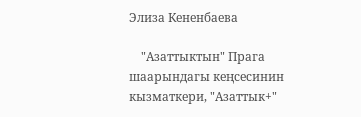Элиза Кененбаева

    "Азаттыктын" Прага шаарындагы кеңсесинин кызматкери, "Азаттык+"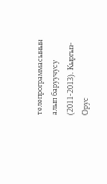телепрограммасынын алып баруучусу (2011-2013). Кыргыз-Орус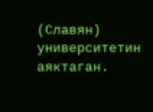(Славян) университетин аяктаган.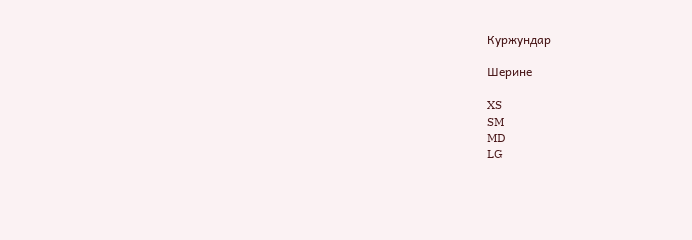Куржундар

Шерине

XS
SM
MD
LG